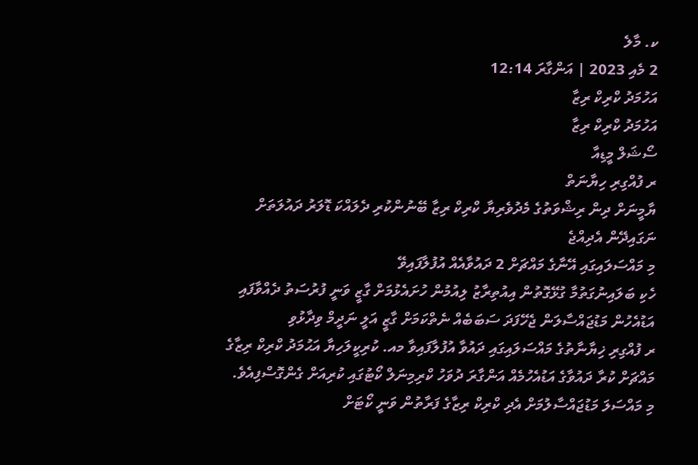ކ. މާލެ
2 މެއި 2023 | އަންގާރަ 12:14
އަހުމަދު ކްރިކް ރިޒާ
އަހުމަދު ކްރިކް ރިޒާ
ސޯޝަލް މީޑިއާ
ރ ފުއްގިރި ހިޔާނަތް
ޔާމީނަށް ދިން ރިޝްވަތުގެ މެދުވެރިޔާ ކްރިކް ރިޒާ ބޭނުންކުރި ދެލައްކަ ޑޮލަރު ދައުލަތަށް ނަގައިދޭން އެދިއްޖެ
މި މައްސަލައިގައި އޭނާގެ މައްޗަށް 2 ދައުވާއެއް އުފުލާފައިވޭ
ހެކި ބަލައިނުގަތުމާ ގުޅޭގޮތުން އިއުތިރާޒު ލިއުމުން ހުށައެޅުމަށް ގާޒީ ވަނީ ފުރުސަތު ދެއްވާފައި
އަޑުއެހުން މަޑުޖައްސާލަން ޖެހޭފަދަ ސަބަބެއް ނެތްކަމަށް ގާޒީ އަލީ ނަދީމް ވިދާޅުވި
ރ ފުއްގިރި ޚިޔާނާތުގެ މައްސަލައިގައި ދައުވާ އުފުލާފައިވާ މއ. ކުރިކީލަހިޔާ އަޙުމަދު ކްރިކް ރިޒާގެ މައްޗަށް ކުރާ ދައުވާގެ އަޑުއެހުމެއް އަންގާރަ ދުވަހު ކްރިމިނަލް ކޯޓުގައި ކުރިއަށް ގެންގޮސްފިއެވެ.
މި މައްސަލަ މަޑުޖައްސާލުމަށް އެދި ކްރިކް ރިޒާގެ ފަރާތުން ވަނީ ކޯޓަށް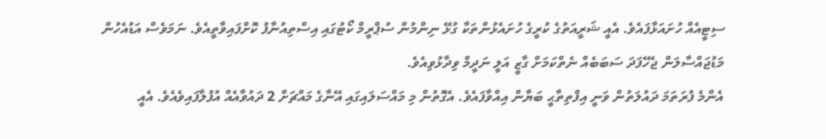ސިޓީއެއް ހުށައަޅާފައެވެ. އެއީ ޝަރީއަތުގެ ކުރީގެ ހުށައެޅުންތަކާ ގުޅޭ ނިންމުން ސުޕްރީމް ކޯޓުގައި އިސްތިއުނާފު ކޮށްފައިވާތީއެވެ. ނަމަވެސް އަޑުއެހުން މަޑުޖައްސާލަން ޖެހޭފަދަ ސަބަބެއް ނެތްކަމަށް ގާޒީ އަލީ ނަދީމް ވިދާޅުވިއެވެ.
އެންމެ ފުރަތަމަ ދައުލަތުން ވަނީ އިފްތިތާޙީ ބަޔާން އިއްވާފައެވެ. އެގޮތުން މި މައްސަލައިގައި އޭނާގެ މައްޗަށް 2 ދައުވާއެއް އުފުލާފައިވެއެވެ. އެއީ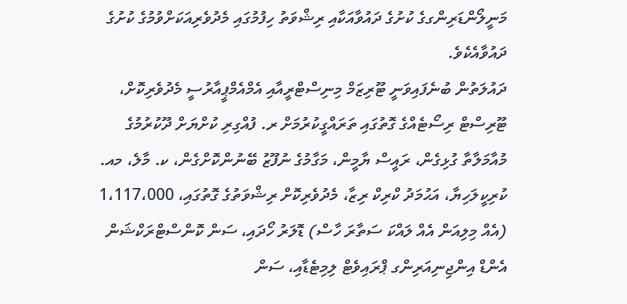މަނީލޯންޑަރިންގގެ ކުށުގެ ދައުވާއަކާއި ރިޝްވަތު ހިފުމުގައި މެދުވެރިއަކަށްވުމުގެ ކުށުގެ ދައުވާއެކެވެ.
ދައުލަތުން ބުނެފައިވަނީ ޓޫރިޒަމް މިނިސްޓްރީއާއި އެމްއެމްޕީއާރުސީ މެދުވެރިކޮށް، ޓޫރިސްޓް ރިސޯޓެއްގެ ގޮތުގައި ތަރައްގީކުރުމަށް ރ. ފުއްގިރި ކުށްޔަށް ދޫކުރުމުގެ މުއާމަލާތާ ގުޅިގެން، ރައީސް ޔާމީން، މަގާމުގެ ނުފޫޒު ބޭނުންކޮށްގެން، ކ. މާލެ، މއ. ކުރިކީލަހިޔާ، އަޙުމަދު ކްރިކް ރިޒާ، މެދުވެރިކޮށް ރިޝްވަތުގެ ގޮތުގައި، 1،117،000 (އެއް މިލިއަން އެއް ލައްކަ ސަތާރަ ހާސް) ޑޮލަރު ހޯދައި، ސަން ކޮންސްޓްރަކްޝަން އެންޑް އިންޖިނިއަރިންގ ޕްރައިވެޓް ލިމިޓެޑާއި، ސަން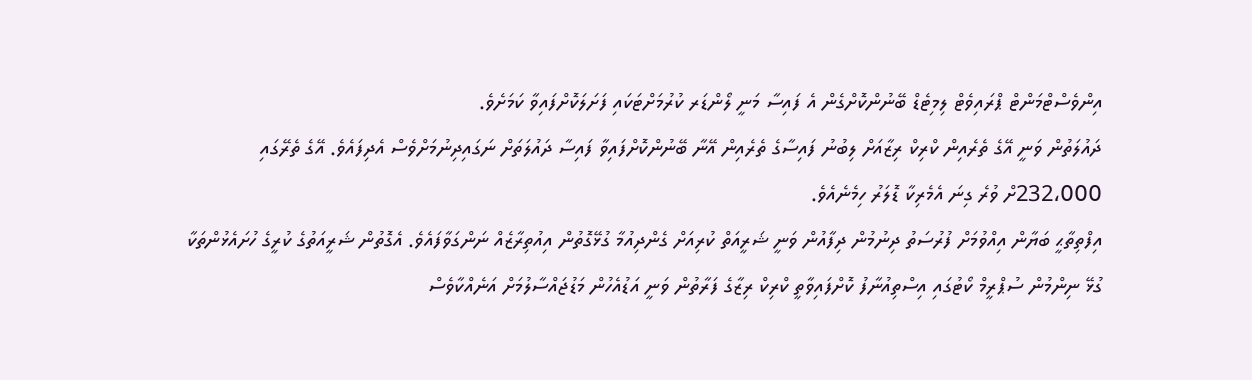އިންވެސްޓްމަންޓް ޕްރައިވެޓް ލިމިޓެޑް ބޭނުންކޮށްގެން އެ ފައިސާ މަނީ ލޯންޑަރ ކުރުމަށްޓަކައި ފަށަލަކޮށްފައިވާ ކަމަށެވެ.
ދައުލަތުން ވަނީ އޭގެ ތެރެއިން ކްރިކް ރިޒާއަށް ލިބުނު ފައިސާގެ ތެރެއިން އޭނާ ބޭނުންކޮށްފައިވާ ފައިސާ ދައުލަތަށް ނަގައިދިނުމަށްވެސް އެދިފައެވެ. އޭގެ ތެރޭގައި 232،000ށް ވުރެ ގިނަ އެމެރިކާ ޑޮލަރު ހިމެނެއެވެ.
އިފްތިތާޙީ ބަޔާން އިއްވުމަށް ފުރުސަތު ދިނުމުން ދިފާއުން ވަނީ ޝަރީއަތް ކުރިއަށް ގެންދިއުމާ ގުޅޭގޮތުން އިއުތިރާޒެއް ނަންގަވާފައެވެ. އެގޮތުން ޝަރީއަތުގެ ކުރީގެ ހުށައެޅުންތަކާ ގުޅޭ ނިންމުން ސުޕްރީމް ކޯޓުގައި އިސްތިއުނާފު ކޮށްފައިވާތީ ކްރިކް ރިޒާގެ ފަރާތުން ވަނީ އަޑުއެހުން މަޑުޖައްސާލުމަށް އަނެއްކާވެސް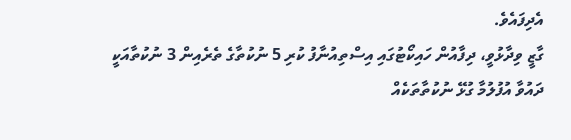އެދިފައެވެ.
ގާޒީ ވިދާޅުވީ، ދިފާއުން ހައިކޯޓުގައި އިސްތިއުނާފު ކުރި 5 ނުކުތާގެ ތެރެއިން 3 ނުކުތާއަކީ ދައުވާ އުފުލުމާ ގުޅޭ ނުކުތާތަކެއް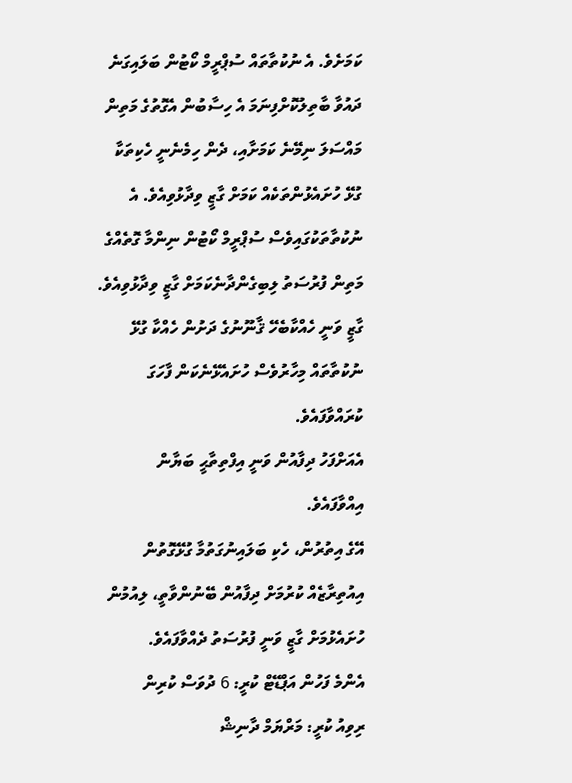ކަމަށެވެ. އެ ނުކުތާތައް ސުޕްރީމް ކޯޓުން ބަލައިގަނެ ދައުވާ ބާތިލުކޮށްފިނަމަ އެ ހިސާބުން އެގޮތުގެ މަތިން މައްސަލަ ނިމޭނެ ކަމަށާއި، ދެން ހިމެނެނީ ހެކިތަކާ ގުޅޭ ހުށައެޅުންތަކެއް ކަމަށް ގާޒީ ވިދާޅުވިއެވެ. އެ ނުކުތާތަކުގައިވެސް ސުޕްރީމް ކޯޓުން ނިންމާ ގޮތެއްގެ މަތިން ފުރުސަތު ލިބިގެންދާނެކަމަށް ގާޒީ ވިދާޅުވިއެވެ.
ގާޒީ ވަނީ ހެއްކާބެހޭ ޤާނޫނުގެ ދަށުން ހެއްކާ ގުޅޭ ނުކުތާތައް މިހާރުވެސް ހުށައެޅޭނެކަން ފާހަގަ ކުރައްވާފައެވެ.
އެއަށްފަހު ދިފާއުން ވަނީ އިފްތިތާޙީ ބަޔާން އިއްވާފައެވެ.
އޭގެ އިތުރުން، ހެކި ބަލައިނުގަތުމާ ގުޅޭގޮތުން އިއުތިރާޒެއް ކުރުމަށް ދިފާއުން ބޭނުންވާތީ، ލިއުމުން ހުށައެޅުމަށް ގާޒީ ވަނީ ފުރުސަތު ދެއްވާފައެވެ.
އެންމެ ފަހުން އަޕްޑޭޓް ކުރީ: 6 ދުވަސް ކުރިން
ރިވިއު ކުރީ: މަރްޔަމް ދާނިޝް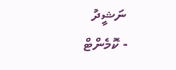ނަޝީދު
- ކޮމެންޓް